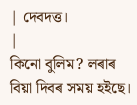| দেবদত্ত।
|
কিনো বুলিম? লৰাৰ বিয়া দিবৰ সময় হইছে।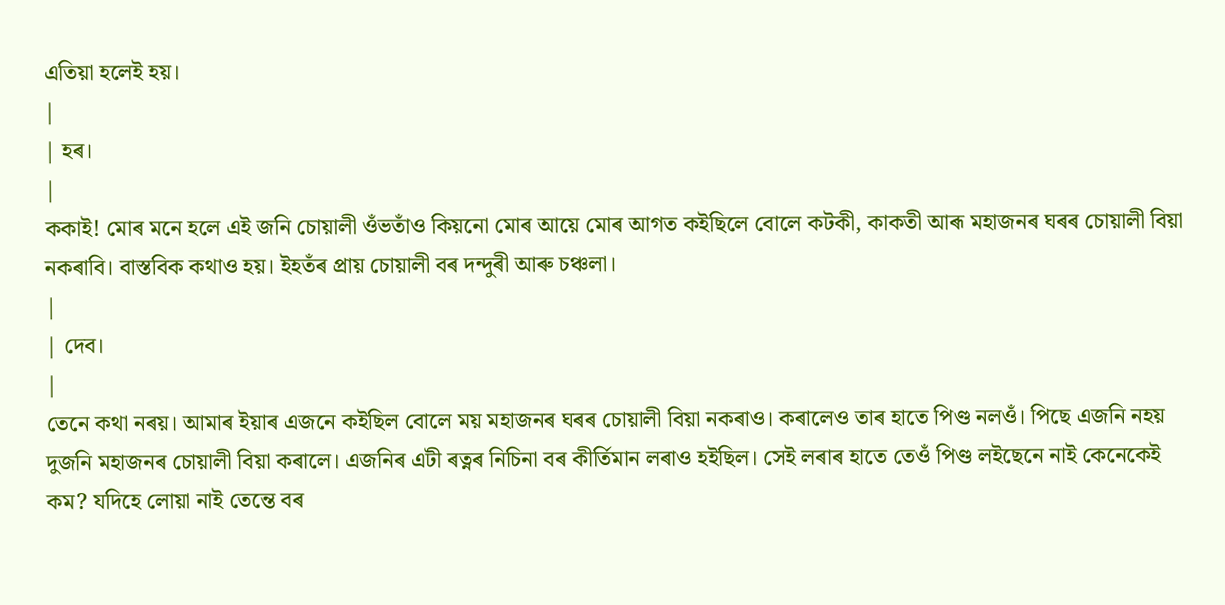এতিয়া হলেই হয়।
|
| হৰ।
|
ককাই! মোৰ মনে হলে এই জনি চোয়ালী ওঁভতাঁও কিয়নো মোৰ আয়ে মোৰ আগত কইছিলে বোলে কটকী, কাকতী আৰূ মহাজনৰ ঘৰৰ চোয়ালী বিয়া নকৰাবি। বাস্তবিক কথাও হয়। ইহতঁৰ প্ৰায় চোয়ালী বৰ দন্দুৰী আৰু চঞ্চলা।
|
| দেব।
|
তেনে কথা নৰয়। আমাৰ ইয়াৰ এজনে কইছিল বোলে ময় মহাজনৰ ঘৰৰ চোয়ালী বিয়া নকৰাও। কৰালেও তাৰ হাতে পিণ্ড নলওঁ। পিছে এজনি নহয় দুজনি মহাজনৰ চোয়ালী বিয়া কৰালে। এজনিৰ এটী ৰত্নৰ নিচিনা বৰ কীৰ্তিমান লৰাও হইছিল। সেই লৰাৰ হাতে তেওঁ পিণ্ড লইছেনে নাই কেনেকেই কম? যদিহে লোয়া নাই তেন্তে বৰ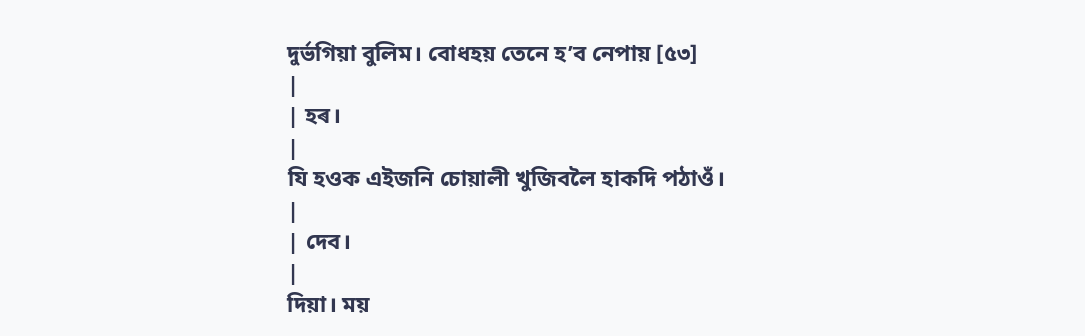দুৰ্ভগিয়া বুলিম। বোধহয় তেনে হ’ব নেপায় [৫৩]
|
| হৰ।
|
যি হওক এইজনি চোয়ালী খুজিবলৈ হাকদি পঠাওঁ।
|
| দেব।
|
দিয়া। ময়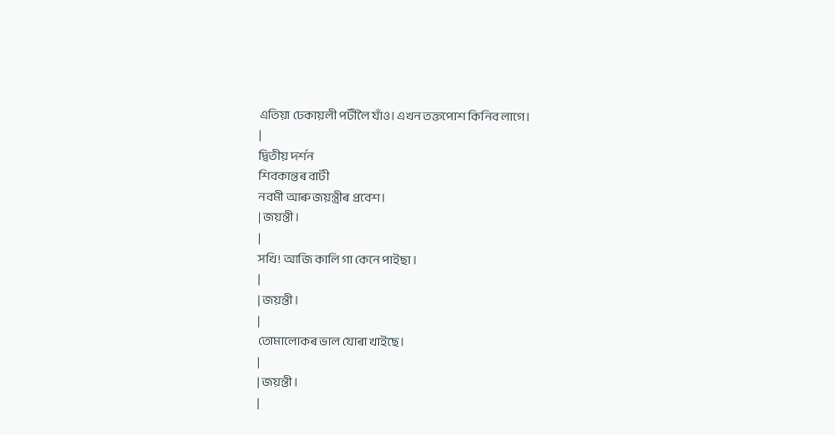এতিয়া ঢেকায়লী পটীলৈ যাঁও। এখন তক্তপোশ কিনিব লাগে।
|
দ্বিতীয় দৰ্শন
শিবকান্তৰ বাটী
নবমী আৰু জয়ন্ত্ৰীৰ প্ৰবেশ।
| জয়ন্তী।
|
সখি! আজি কালি গা কেনে পাইছা।
|
| জয়ন্তী।
|
তোমালোকৰ ভাল যোৰা খাইছে।
|
| জয়ন্তী।
|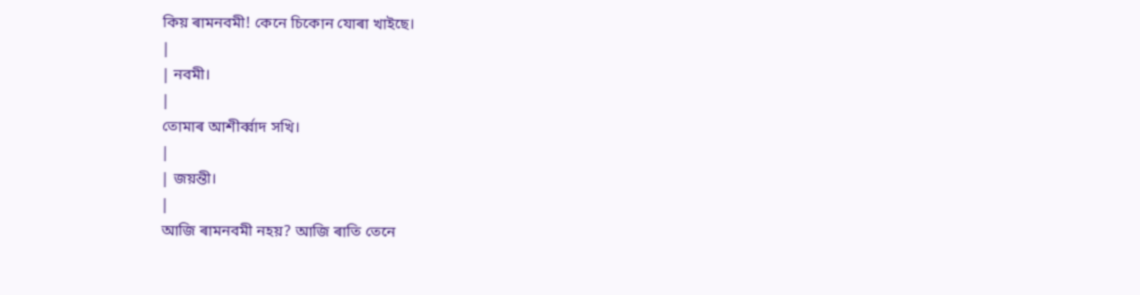কিয় ৰামনবমী! কেনে চিকোন যোৰা খাইছে।
|
| নবমী।
|
তোমাৰ আশীৰ্ব্বাদ সখি।
|
| জয়ন্তী।
|
আজি ৰামনবমী নহয়? আজি ৰাতি তেনে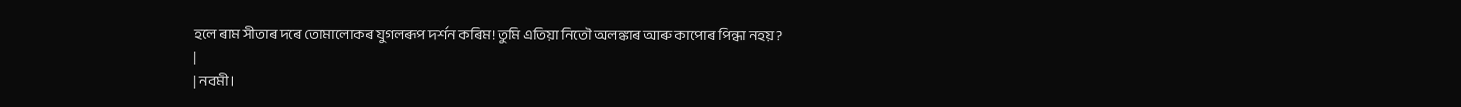হলে ৰাম সীতাৰ দৰে তোমালোকৰ যুগলৰূপ দৰ্শন কৰিম! তুমি এতিয়া নিতৌ অলঙ্কাৰ আৰু কাপোৰ পিন্ধা নহয়?
|
| নবমী।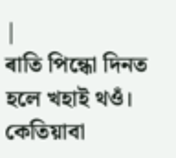|
ৰাতি পিন্ধো দিনত হলে খহাই থওঁ। কেতিয়াবা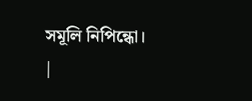সমূলি নিপিন্ধো।
|